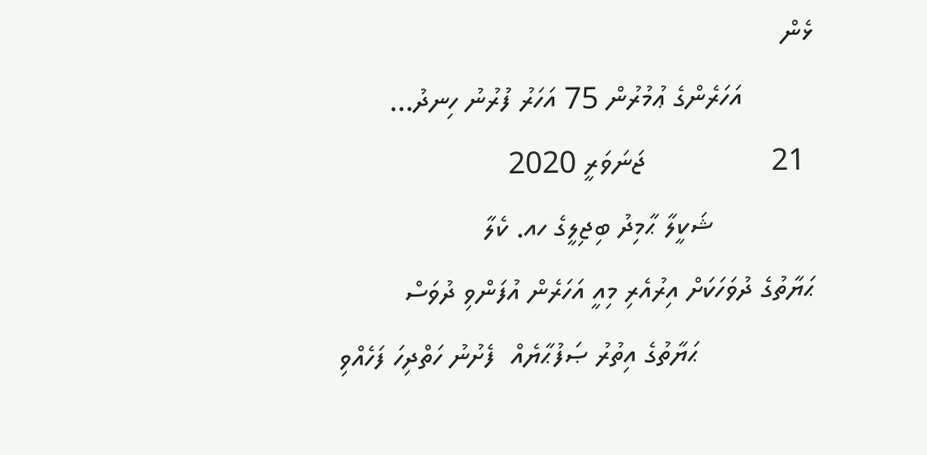ޅެން
         އަހަރެންގެ ޢުމުރުން 75 އަހަރު ފުރުނު ހިނދު...
 21                ޖަނަވަރީ 2020
             ޝަކީލާ ޙާމިދު ބިޖިލީގެ ހއ. ކެލާ
ޙަޔާތުގެ ދުވަހަކަށް އިރުއެރި މިއީ އަހަރެން އުފަންވި ދުވަސް
               ޙަޔާތުގެ އިތުރު ޞަފުޙާޔެއް  ފެށުނު ހަތްދިހަ ފަހެއްވި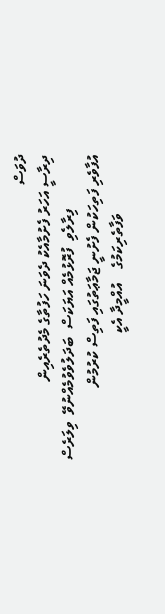ދުވަސް
ދިރާސީ އަހަރު ފެށުމާއެކު ދެވަނަ ހަފުތާގެ މެދުތެރެއިން
               ފިރާލެވި  ފުރޮޅުމެއް އަޔަކަސް  ބަދަލުވެވުމެއްނުވޭ  ވިލަރެސް
އުފާވެރި ފަތިހަކުން ފެށުނީ ޖަމާޢަތުގައި ފަތިސް ކުރުމުން
                ވަފާތެރިކަމުގެ    އުއްމީދާ އެކީ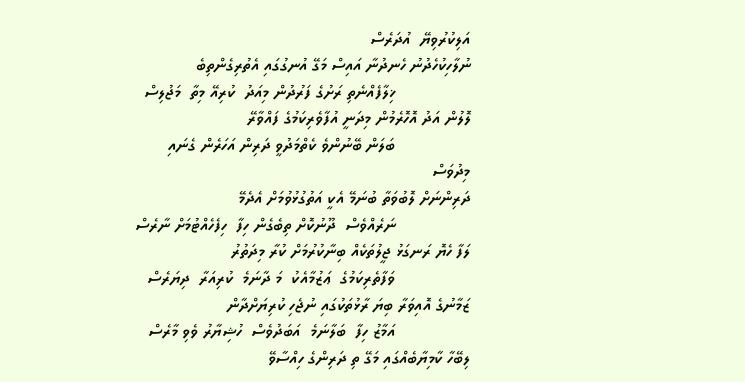އަލިކުރުވިޔޭ  އުދަރެސް
ނުލާހިކުހެދުނު ހެނދުނާ އައިސް މަގޭ އުނގުގައި އެތުރިގެންތިބެ
                ޚިލާފެއްނެތި ރަށުގެ ފަރުދުން މިއަދު  ކުރިއޭ މިތާ  މަޖުލިސް
ލޮލުން އަދު އޮހޮރެމުން މިދަނީ އުފާވެރިކަމުގެ ފައްވާރޭ
                ބަލަން ބޭނުންވެ ކެތްމަދުވީ ދަރިން އަހަރެން ގެނައި މިދުވަސް
ދަރިންނަށް ލޮބުވަތާ ބުނަމޭ އެކީ އަތުގުޅުވުމަށް އެދެމޭ
                ނަރެއްވެސް  ދޫނުކޮށް ތިބެގެން ހިފާ  ހިފެހެއްޓުމަށް ނާރެސް
ލަފާ ހެޔޮ ރަނގަޅު ޖީލުތަކެއް ބިނާކުރުމަށް ކުރާ މިދަތުރު
                ވަފާތެރިކަމުގެ  ޢަޒުމާއެކު  މަ ދާނަމެ  ކުރިއަރާ  ދިޔަރެސް
ޒަމާނުގެ އޮއިވަރާ ބިޔަ ރާޅުތަކުގައި ނުޖެހި ކުރިޔަށްދާން
                އަމާޒު ހިފާ  ބަލާނަމެ  އަބަދުވެސް  ހުޝިޔާރު ވެވި މާރެސް
ލިބޭހާ ކާމިޔާބެއްގައި މަގޭ ތި ދަރިންގެ ހިއްސާވޭ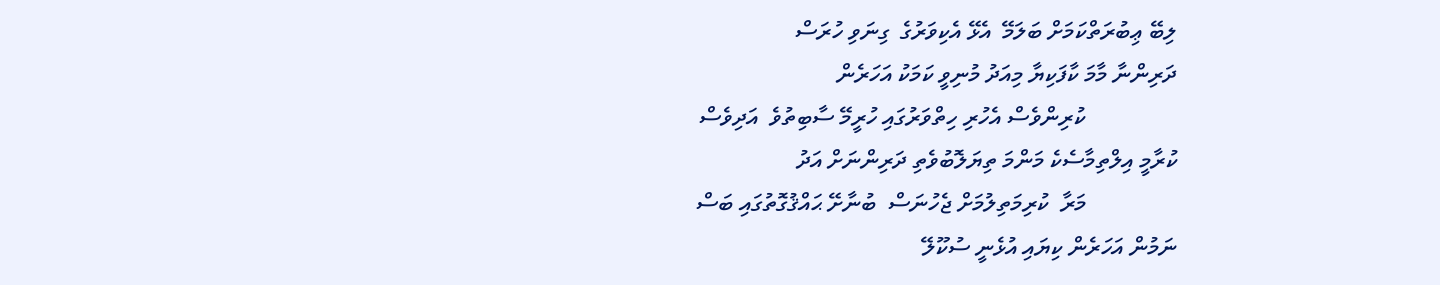ލިބޭ ޢިބުރަތްކަމަށް ބަލަމޭ  އެޅޭ އެކިވަރުގެ  ގިނަވި ހުރަސް
ދަރިންނާ މާމަ ކާފަކިޔާ މިއަދު މުނިވީ ކަމަކު އަހަރެން
                ކުރިންވެސް އެހުރި ހިތްވަރުގައި ހުރީމޭ ސާބިތުވެ  އަދިވެސް
ކުރާމީ އިލްތިމާސެކެ މަންމަ ތިޔަލޮބުވެތި ދަރިންނަށް އަދު
                މަރާ  ކުރިމަތިލުމަށް ޖެހުނަސް  ބުނާށޭ ޙައްޤުގޮތުގައި ބަސް
ނަމުން އަހަރެން ކިޔައި އުޅެނީ ސުކޫލޭ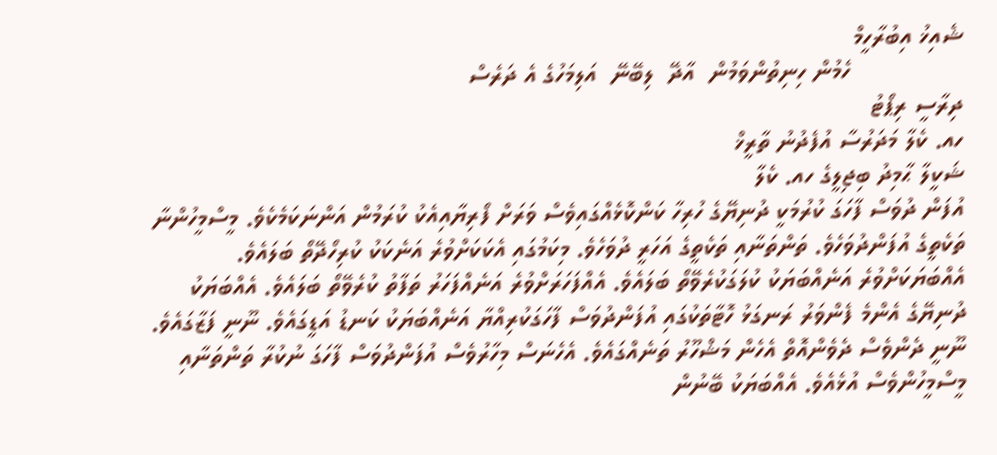ޝެއިޚު އިބުރާހީމް
                ހެމުން ހިނިތުންވަމުން  އާދޭ  ލިބޭނޭ  އަލިމަހުގެ އެ ދަރެސް
ދިރާސީ ރިޕޯޓު
ހއ. ކެލާ މަދަރުސާ އުފެދުނު ތާރީޚް
ޝަކީލާ ޙާމިދު ބިޖިލީގެ ހއ. ކެލާ
އުފަން ދުވަސް ފާހަގަ ކުރުމަކީ ދުނިޔޭގެ ހުރިހާ ކަންކޮޅެއްގައިވެސް ވަރަށް ފޯރިޔާއިއެކު ކުރަމުން އަންނަކަމެކެވެ. މީސްމީހުންނާ ތަކެތީގެ އުފަންދުވަހެވެ. ތަންތަނާއި ތަކެތީގެ އަހަރީ ދުވަހެވެ. މިކަމުގައި އެކަކަށްވުރެ އަނެކަކު ކުރިހޯދޭތޯ ބަލައެވެ. އެއްބަޔަކަށްވުރެ އަނެއްބަޔަކު ކުލަގަކުރެވޭތޯ ބަލައެވެ. އެއްފަހަރަށްވުރެ އަނެއްފަހަރު ތަފާތު ކުރެވޭތޯ ބަލައެވެ. އެއްބަޔަކު ދުނިޔޭގެ އެންމެ ފެންވަރު ރަނގަޅު ހޮޓާތަކުގައި އުފަންދުވަސް ފާހަގަކުރިއްޔާ އަނެއްބަޔަކު ކަނޑު އަޑީގައެވެ. ނޫނީ ފަޒާގައެވެ. ނޫނީ ދެންވެސް ދެވެންއޮތް އެހެން މަޝްހޫރު ތަނެއްގައެވެ. އެހެނަސް މިހާރުވެސް އުފަންދުވަސް ފާހަގަ ނުކުރާ ތަންތަނާއި މީސްމީހުންވެސް އުޅެއެވެ. އެއްބަޔަކު ބޭނުން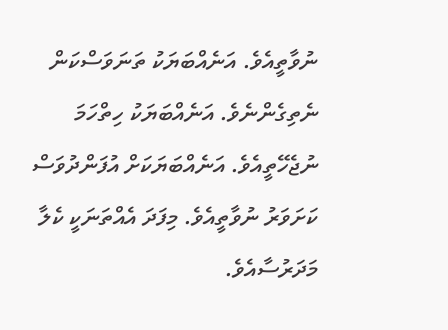ނުވާތީއެވެ. އަނެއްބަޔަކު ތަނަވަސްކަން ނެތިގެންނެވެ. އަނެއްބަޔަކު ހިތްހަމަ ނުޖެހޭތީއެވެ. އަނެއްބަޔަކަށް އުފަންދުވަސް ކަށަވަރު ނުވާތީއެވެ. މިފަދަ އެއްތަނަކީ ކެލާ މަދަރުސާއެވެ.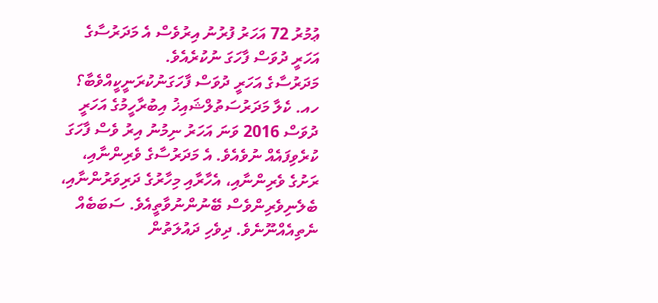ޢުމުރު 72 އަހަރު ފުރުނު އިރުވެސް އެ މަދަރުސާގެ އަހަރީ ދުވަސް ފާހަގަ ނުކުރެއެވެ.
މަދަރުސާގެ އަހަރީ ދުވަސް ފާހަގަނުކުރަނީކީއްވެބާ؟
ހއ. ކެލާ މަދަރުސަތުލްޝައިޚު އިބުރާހީމުގެ އަހަރީ ދުވަސް 2016 ވަނަ އަހަރު ނިމުނު އިރު ވެސް ފާހަގަ ކުރެވިފައެއް ނުވެއެވެ. އެ މަދަރުސާގެ ވެރިންނާއި، ރަށުގެ ވެރިންނާއި، އެހާރާއި މިހާރުގެ ދަރިވަރުންނާއި، ބެލެނިވެރިންވެސް ބޭނުންނުވާތީއެވެ. ސަބަބެއް ނެތިއެއްނޫނެވެ. ދިވެހި ދައުލަތުން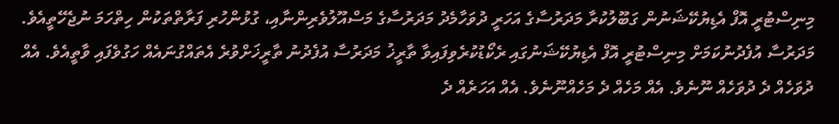މިނިސްޓުރީ އޮފް އެޑިޔުކޭޝަނުން ގަބޫލުކުރާ މަދަރުސާގެ އަހަރީ ދުވަހާމެދު މަދަރުސާގެ މަސްއޫލުވެރިންނާއި، ގުޅުންހުރި ފަރާތްތަކުން ހިތްހަމަ ނުޖެހޭތީއެވެ. މަދަރުސާ އުފެދުނުކަމަށް މިނިސްޓުރީ އޮފް އެޑިޔުކޭޝަނުގައި ރެކޯޑުކުރެވިފައިވާ ތާރީޚު މަދަރުސާ އުފެދުނު ތާރީޚަށްވުރެ އެތައްގުނައެއް ހަގުވެފައި ވާތީއެވެ. އެއް ދުވަހެއް ދެ ދުވަހެއް ނޫނެވެ. އެއް މަހެއް ދެ މަހެއްނޫނެވެ. އެއް އަހަރެއް ދެ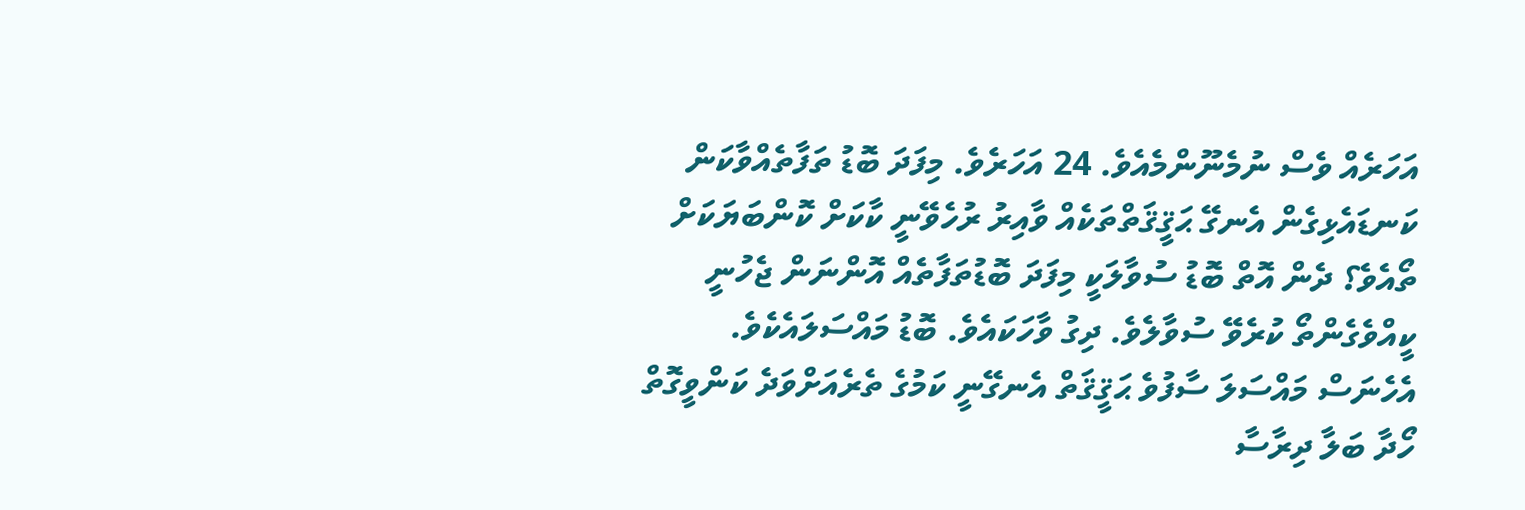އަހަރެއް ވެސް ނުމެނޫންމެއެވެ. 24 އަހަރެވެ. މިފަދަ ބޮޑު ތަފާތެއްވާކަން ކަނޑައެޅިގެން އެނގޭ ޙަޤީޤަތްތަކެއް ވާއިރު ރުހެވޭނީ ކާކަށް ކޮންބަޔަކަށް ތޯއެވެ؟ ދެން އޮތް ބޮޑު ސުވާލަކީ މިފަދަ ބޮޑުތަފާތެއް އޮންނަން ޖެހުނީ ކީއްވެގެންތޯ ކުރެވޭ ސުވާލެވެ. ދިގު ވާހަކައެވެ. ބޮޑު މައްސަލައެކެވެ. އެހެނަސް މައްސަލަ ސާފުވެ ޙަޤީޤަތް އެނގޭނީ ކަމުގެ ތެރެއަށްވަދެ ކަންވީގޮތް ހޯދާ ބަލާ ދިރާސާ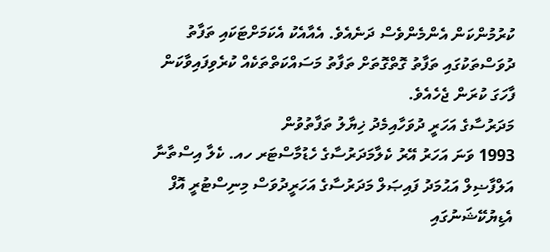ކުރުމުންކަން އެންމެންވެސް ދަނެއެވެ. އެއާއެކު އެކަމަށްޓަކައި ތަފާތު ދުވަސްތަކުގައި ތަފާތު ގޮތްގޮތަށް ތަފާތު މަސައްކަތްތަކެއް ކުރެވިފައިވާކަން ފާހަގަ ކުރަން ޖެހެއެވެ.
މަދަރުސާގެ އަހަރީ ދުވަހާއިމެދު ޚިޔާލު ތަފާތުވުން
1993 ވަނަ އަހަރު އޭރު ކެލާމަދަރުސާގެ ހެޑުމާސްޓަރ ހއ. ކެލާ އިސްތާނާ އަލްފާޟިލް އަޙުމަދު ފައިޞަލް މަދަރުސާގެ އަހަރީދުވަސް މިނިސްޓުރީ އޮފް އެޑިޔުކޭޝަނުގައި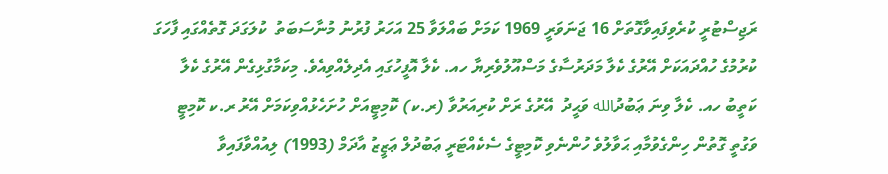ރަޖިސްޓުރީ ކުރެވިފައިވާގޮތަށް 16 ޖަނަވަރީ 1969 ކަމަށް ބައްލަވާ 25 އަހަރު ފުރުނު މުނާސަބަތު  ކުލަގަދަ ގޮތެއްގައި ފާހަގަ ކުރުމުގެ ހުއްދައަކަށް އޭރުގެ ކެލާ މަދަރުސާގެ މަސްއޫލުވެރިޔާ ހއ. ކެލާ އޮފީހުގައި އެދިލެއްވިއެވެ. މިކަމާގުޅިގެން އޭރުގެ ކެލާ ކަތީބު ހއ. ކެލާ ވިނަ ޢަބުދުالله ވަޙީދު  އޭރުގެ ރަށް ކުރިއަރުވާ (ރ.ކ) ކޮމިޓީއަށް ހުށަހެޅުއްވިކަމަށް އޭރު ރ.ކ ކޮމިޓީ ވަގުތީ ގޮތުން ހިންގެވުމާއި ޙަވާލުވެ ހުންނެވި ކޮމިޓީގެ ސެކެއްޓަރީ ޢަބުދުލް ޢަޒީޒު އާދަމް (1993) ލިއުއްވާފައިވާ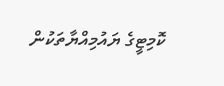ކޮމިޓީގެ ޔައުމިއްޔާތަކުން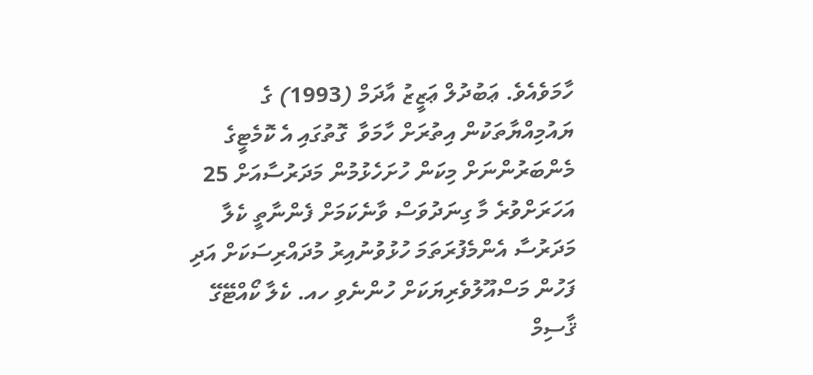ހާމަވެއެވެ. ޢަބުދުލް ޢަޒީޒު އާދަމް (1993) ގެ ޔައުމިއްޔާތަކުން އިތުރަށް ހާމަވާ  ގޮތުގައި އެ ކޮމެޓީގެ މެންބަރުންނަށް މިކަން ހުށަހެޅުމުން މަދަރުސާއަށް 25 އަހަރަށްވުރެ މާ ގިނަދުވަސް ވާނެކަމަށް ފެންނާތީ ކެލާ މަދަރުސާ އެންމެފުރަތަމަ ހުޅުވުނުއިރު މުދައްރިސަކަށް އަދި ފަހުން މަސްއޫލުވެރިޔަކަށް ހުންނެވި ހއ. ކެލާ ކޯއްޓޭގޭ ޤާސިމް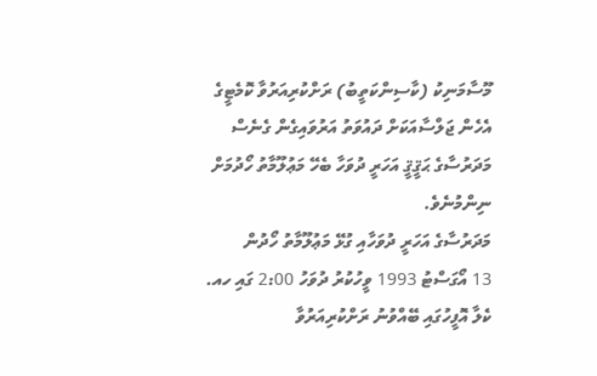މޫސާމަނިކު (ކާސިންކަތީބު) ރަށްކުރިއަރުވާ ކޮމެޓީގެ އެހެން ޖަލްސާއަކަށް ދައުވަތު އަރުވައިގެން ގެނެސް މަދަރުސާގެ ޙަޤީޤީ އަހަރީ ދުވަހާ ބެހޭ މަޢުލޫމާތު ހޯދުމަށް ނިންމުނެވެ.
މަދަރުސާގެ އަހަރީ ދުވަހާއި ގުޅޭ މަޢުލޫމާތު ހޯދުން
13 އޯގަސްޓު 1993 ވީހުކުރު ދުވަހު 2:00 ގައި ހއ. ކެލާ އޮފީހުގައި ބޭއްވުނު ރަށްކުރިއަރުވާ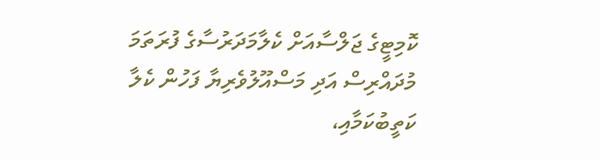ކޮމިޓީގެ ޖަލްސާއަށް ކެލާމަދަރުސާގެ ފުރަތަމަ މުދައްރިސް އަދި މަސްއޫލުވެރިޔާ ފަހުން ކެލާ ކަތީބުކަމާއި،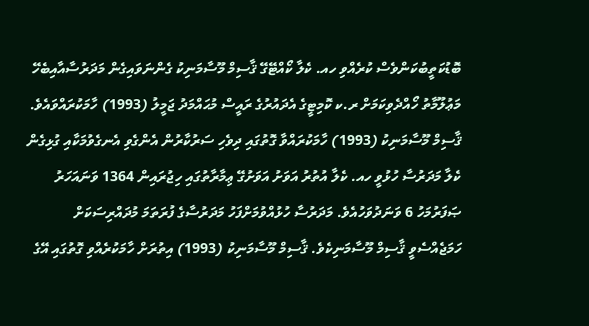ބޮޑުކަތީބުކަންވެސް ކުރެއްވި ހއ. ކެލާ ކޯއްޓޭގޭ ޤާސިމް މޫސާމަނިކު ގެންނަވައިގެން މަދަރުސާއާއިބެހޭ މަޢުލޫމާތު ހޯއްދެވިކަމަށް ރ.ކ ކޮމިޓީގެ އެދައުރުގެ ރައީސް މުޙައްމަދު ޖަމީލު (1993) ހާމަކުރައްވައެވެ. ޤާސިމް މޫސާމަނިކު (1993) ހާމަކުރައްވާ ގޮތުގައި ދިވެހި ސަރުކާރުން އެންގެވި އެނގެވުމަކާއި ގުޅިގެން ކެލާ މަދަރުސާ ހުޅުވީ ހއ. ކެލާ އުތުރު އަވަށު އަވަށުގޭ ޢިމާރާތުގައި ހިޖުރައިން 1364 ވަނައަހަރު ޞަފަރުމަހު 6 ވަނަދުވަހުއެވެ. މަދަރުސާ ހުޅުއްވުމަށްފަހު މަދަރުސާގެ ފުރަތަމަ މުދައްރިސަކަށް ހަމަޖެއްސެވީ ޤާސިމް މޫސާމަނިކެވެ. ޤާސިމް މޫސާމަނިކު (1993) އިތުރަށް ހާމަކުރެއްވި ގޮތުގައި އޭގެ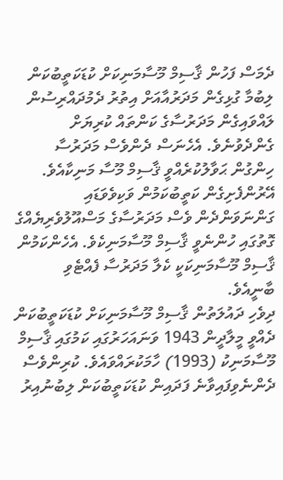ދެމަސް ފަހުން ޤާސިމް މޫސާމަނިކަށް ކުޑަކަތީބުކަން ލިބުމާ ގުޅިގެން މަދަރުއާއަށް އިތުރު ދެމުދައްރިސުން ލައްވައިގެން މަދަރުސާގެ ކަންތައް ކުރިޔަށް ގެންދެވުނެވެ. އެހެނަސް ދެންވެސް މަދަރުސާ ހިންގުން ޙަވާލުކުރެއްވީ ޤާސިމް މޫސާ މަނިކާއެވެ. އޭރުންފެށިގެން ކަތީބުކަމުން ވަކިވެވަޑައި ގަންނަވަންދެން ވެސް މަދަރުސާގެ މަސްއޫލުވެރިޔެއްގެ ގޮތުގައި ހުންނެވީ ޤާސިމް މޫސާމަނިކެވެ. އެހެންކަމުން ޤާސިމް މޫސާމަނިކަކީ ކެލާ މަދަރުސާ ފެއްޓެވި ބާނީއެވެ.
ދިވެހި ދައުލަތުން ޤާސިމް މޫސާމަނިކަށް ކުޑަކަތީބުކަން ދެއްވީ މީލާދީން 1943 ވަނައަހަރުގައި ކަމުގައި ޤާސިމް މޫސާމަނިކު (1993) ހާމަކުރައްވައެވެ. ކުރިންވެސް ދެންނެވިފައިވާނެ ފަދައިން ކުޑަކަތީބުކަން ލިބުނުއިރު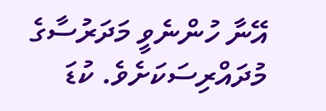އޭނާ ހުންނެވީ މަދަރުސާގެ މުދައްރިސަކަށެވެ. ކުޑަ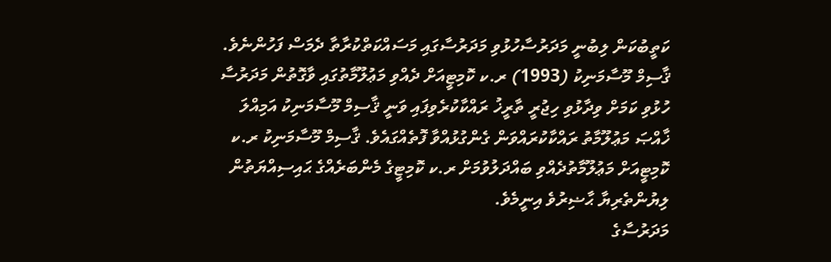ކަތީބުކަން ލިބުނީ މަދަރުސާހުޅުވި މަދަރުސާގައި މަސައްކަތްކުރާތާ ދެމަސް ފަހުންނެވެ. ޤާސިމް މޫސާމަނިކު (1993) ރ.ކ ކޮމިޓީއަށް ދެއްވި މަޢުލޫމާތުގައި ވާގޮތުން މަދަރުސާ ހުޅުވި ކަމަށް ވިދާޅުވި ހިޖުރީ ތާރީޚު ރައްކާކުރެވިފައި ވަނީ ޤާސިމް މޫސާމަނިކު އަމިއްލަ ޚާއްޞަ މަޢުލޫމާތު ރައްކާކުރައްވަން ގެންގުޅުއްވާ ފޮތެއްގައެވެ. ޤާސިމް މޫސާމަނިކު ރ.ކ ކޮމިޓީއަށް މަޢުލޫމާތުދެއްވި ބައްދަލުވުމަށް ރ.ކ ކޮމިޓީގެ މެންބަރެއްގެ ޙައިސިއްޔަތުން ލިޔުންތެރިޔާ ޙާޟިރުވެ އިނީމެވެ.
މަދަރުސާގެ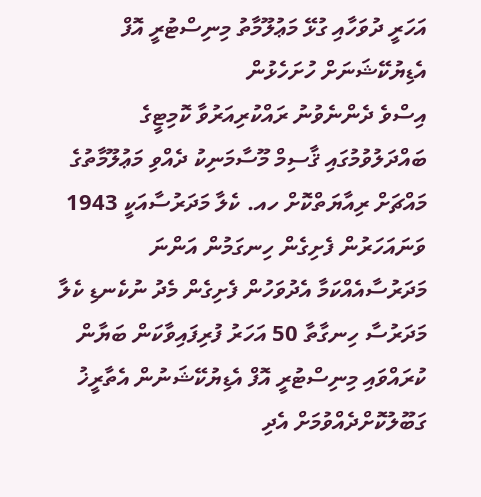އަހަރީ ދުވަހާއި ގުޅޭ މަޢުލޫމާތު މިނިސްޓުރީ އޮފް އެޑިޔުކޭޝަނަށް ހުށަހެޅުން
އިސްވެ ދެންނެވުނު ރައްކުރިއަރުވާ ކޮމިޓީގެ ބައްދަލުވުމުގައި ޤާސިމް މޫސާމަނިކު ދެއްވި މަޢުލޫމާތުގެ މައްޗަށް ރިއާޔަތްކޮށް ހއ. ކެލާ މަދަރުސާއަކީ 1943 ވަނައަހަރުން ފެށިގެން ހިނގަމުން އަންނަ މަދަރުސާއެއްކަމާ އެދުވަހުން ފެށިގެން މެދު ނުކެނޑި ކެލާ މަދަރުސާ ހިނގާތާ 50 އަހަރު ފުރިފައިވާކަން ބަޔާން ކުރައްވައި މިނިސްޓުރީ އޮފް އެޑިޔުކޭޝަނުން އެތާރީޚު ގަބޫލުކޮށްދެއްވުމަށް އެދި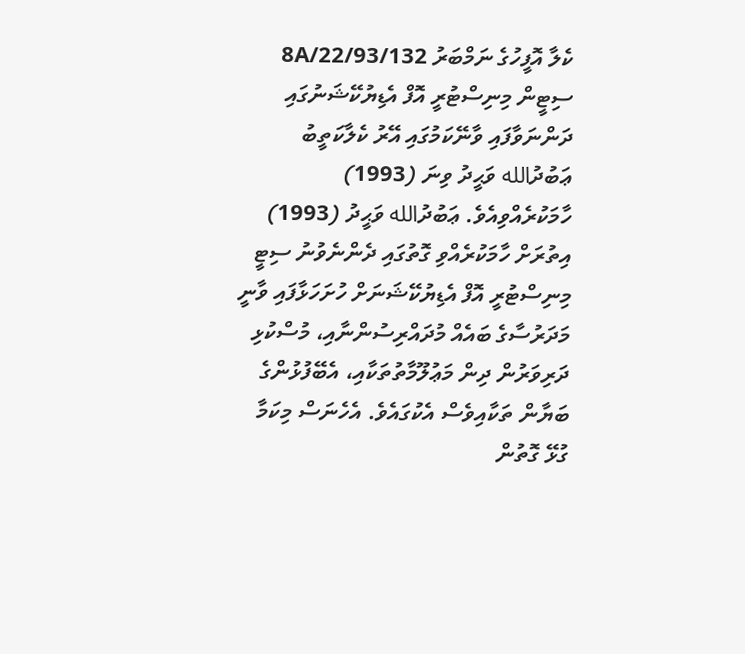ކެލާ އޮފީހުގެ ނަމްބަރު 8A/22/93/132 ސިޓީން މިނިސްޓުރީ އޮފް އެޑިޔުކޭޝަނުގައި ދަންނަވާފައި ވާނޭކަމުގައި އޭރު ކެލާކަތީބު ޢަބުދުالله ވަޙީދު ވިނަ (1993) ހާމަކުރެއްވިއެވެ. ޢަބުދުالله ވަޙީދު (1993) އިތުރަށް ހާމަކުރެއްވި ގޮތުގައި ދެންނެވުނު ސިޓީ މިނިސްޓުރީ އޮފް އެޑިޔުކޭޝަނަށް ހުށަހަޅާފައި ވާނީ މަދަރުސާގެ ބައެއް މުދައްރިސުންނާއި، މުސްކުޅި ދަރިވަރުން ދިން މަޢުލޫމާތުތަކާއި، އެބޭފުޅުންގެ ބަޔާން ތަކާއިވެސް އެކުގައެވެ. އެހެނަސް މިކަމާ ގުޅޭ ގޮތުން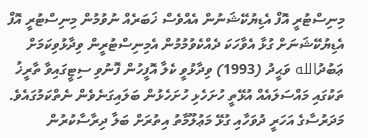މިނިސްޓުރީ އޮފް އެޑިޔުކޭޝަނުން އެއްވެސް ޚަބަރެއް ނުވުމުން މިނިސްޓުރީ އޮފް އެޑިޔުކޭޝަނަށް ގުޅާ އެވާހަކަ ދެއްކެވުމުމުން އެމިނިސްޓުރީން ވިދާޅުވިކަމަށް ޢަބުދުالله ވަޙީދު (1993) ވިދާޅުވީ ކެލާ އޮފީހުން ފޮނުވި ސިޓީގައިވާ ތާރީޚު ތަކުގައި މައްސަލައެއް އުޅޭތީ ހުށަހެޅި ހުށަހެޅުން ބަލައިގަނެވެން ނެތްކަމުގައެވެ.
މަދަރުސާގެ އަހަރީ ދުވަހާއި ގުޅޭ މަޢުލޫމާތު އިތުރަށް ބަލާ ދިރާސާކުރުން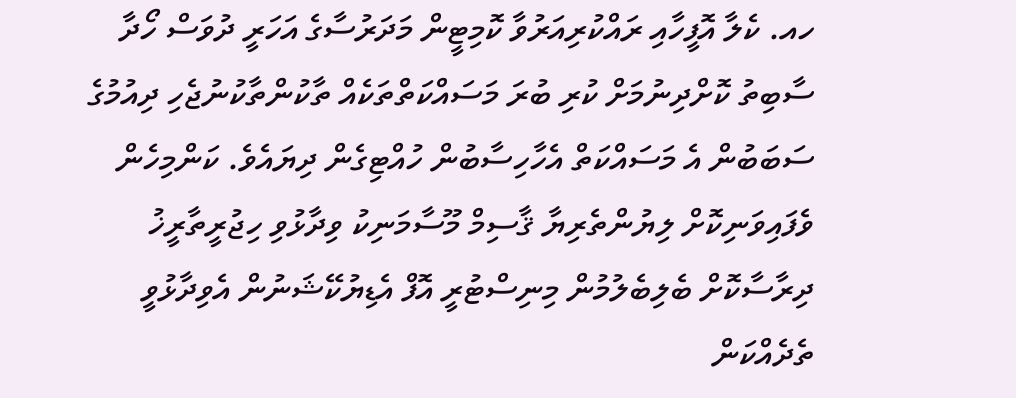ހއ. ކެލާ އޮފީހާއި ރައްކުރިއަރުވާ ކޮމިޓީން މަދަރުސާގެ އަހަރީ ދުވަސް ހޯދާ ސާބިތު ކޮށްދިނުމަށް ކުރި ބުރަ މަސައްކަތްތަކެއް ތާކުންތާކުނުޖެހި ދިއުމުގެ ސަބަބުން އެ މަސައްކަތް އެހާހިސާބުން ހުއްޓިގެން ދިޔައެވެ. ކަންމިހެން ވެފައިވަނިކޮށް ލިޔުންތެރިޔާ ޤާސިމް މޫސާމަނިކު ވިދާޅުވި ހިޖުރީތާރީޚު ދިރާސާކޮށް ބެލިބެލުމުން މިނިސްޓުރީ އޮފް އެޑިޔުކޭޝަނުން އެވިދާޅުވީ ތެދެއްކަން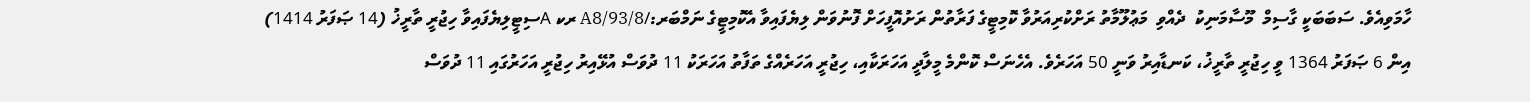ހާމަވިއެވެ. ސަބަބަކީ ގާސިމް  މޫސާމަނިކު  ދެއްވި  މަޢުލޫމާތު ރަށްކުރިއަރުވާ ކޮމިޓީގެ ފަރާތުން ރަށުއޮފީހަށް ފޮނުވަން ލިޔެފައިވާ އެކޮމިޓީގެ ނަމްބަރ:/A8/93/8 ރކ Aސިޓީލިޔެފައިވާ ހިޖުރީ ތާރީޚު (14 ޞަފަރު 1414) އިން 6 ޞަފަރު 1364 ވީ ހިޖުރީ ތާރީޚު، ކަނޑާއިރު ވަނީ 50 އަހަރެވެ. އެހެނަސް ކޮންމެ މީލާދީ އަހަރަކާއި، ހިޖުރީ އަހަރެއްގެ ތަފާތު އަހަރަކު 11 ދުވަސް އުޅޭއިރު ހިޖުރީ އަހަރުގައި 11 ދުވަސް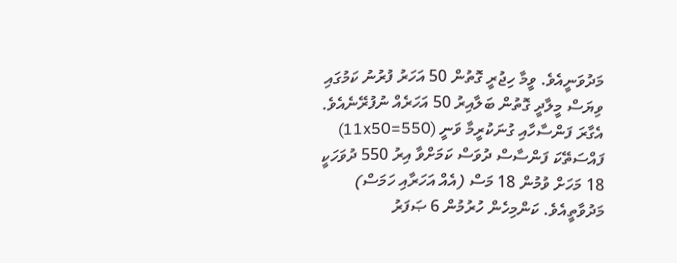މަދުވަނީއެވެ. ވީމާ ހިޖުރީ ގޮތުން 50 އަހަރު ފުރުނު ކަމުގައި ވިޔަސް މީލާދީ ގޮތުން ބަލާއިރު 50 އަހަރެއް ނުފުރޭނެއެވެ.
އެގާރަ ފަންސާހާއި ގުނަކުރީމާ ވަނީ (11x50=550) ފައްސަތޭކަ ފަންސާސް ދުވަސް ކަމަށްވާ އިރު 550 ދުވަހަކީ 18 މަހަށް ވުމުން 18 މަސް (އެއް އަހަރާއި ހަމަސް) މަދުވާތީއެވެ. ކަންމިހެން ހުރުމުން 6 ޞަފަރު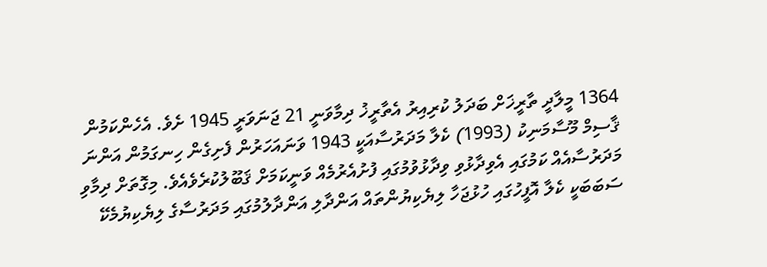1364 މީލާދީ ތާރީޚަށް ބަދަލު ކުރިއިރު އެތާރީޚު ދިމާވަނީ 21 ޖަނަވަރީ 1945 ށެވެ. އެހެންކަމުން ޤާސިމް މޫސާމަނިކު (1993) ކެލާ މަދަރުސާއަކީ 1943 ވަނައަހަރުން ފެށިގެން ހިނގަމުން އަންނަ މަދަރުސާއެއް ކަމުގައި އެވިދާޅުވި ވިދާޅުވުމުގައި ފުށުއެރުމެއް ވަނީކަމަށް ޤަބޫލުކުރެވެއެވެ. މިގޮތަށް ދިމާވި ސަބަބަކީ ކެލާ އޮފީހުގައި ހުޅުޖަހާ ލިޔެކިޔުންތައް އަންދާލި އަންދާލުމުގައި މަދަރުސާގެ ލިޔެކިޔުމެކޭ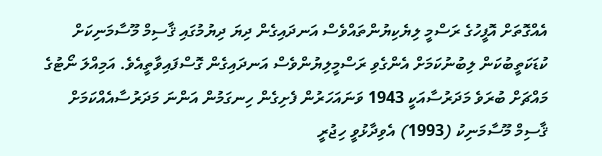އެއްގޮތަށް އޮފީހުގެ ރަސްމީ ލިޔެކިޔުންތައްވެސް އަނދައިގެން ދިޔަ ދިޔުމުގައި ޤާސިމް މޫސާމަނިކަށް ކުޑަކަތީބުކަން ލިބުނުކަމަށް އެންގެވި ރަސްމީލިޔުންވެސް އަނދައިގެން ގޮސްފައިވާތީއެވެ. އަމިއްލަ ނޯޓުގެ މައްޗަށް ބުރަވެ މަދަރުސާއަކީ 1943 ވަނައަހަރުން ފެށިގެން ހިނގަމުން އަންނަ މަދަރުސާއެއްކަމަށް ޤާސިމް މޫސާމަނިކު (1993) އެވިދާޅުވީ ހިޖުރީ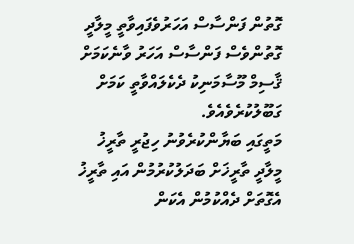ގޮތުން ފަންސާސް އަހަރުވެފައިވާތީ މީލާދީ ގޮތުންވެސް ފަންސާސް އަހަރު ވާނެކަމަށް ޤާސިމް މޫސާމަނިކު ދެކެލައްވާތީ ކަމަށް ގަބޫލުކުރެވެއެވެ.
މަތީގައި ބަޔާންކުރެވުނު ހިޖުރީ ތާރީޚު މީލާދީ ތާރީޚަށް ބަދަލުކުރުމުން އައި ތާރީޚު އެގޮތަށް ދެއްކުމުން އެކަން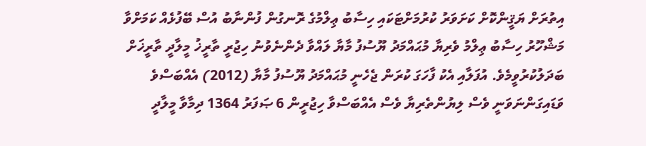އިތުރަށް ޔަޤީންކޮށް ކަށަވަރު ކުރުމަށްޓަކައި ހިސާބު ޢިލްމުގެ ރޮނގުން ފުންނާބު އުސް ބޭފުޅެއް ކަމަށްވާ މަޝްހޫރު ހިސާބު ޢިލްމު ވެރިޔާ މުޙައްމަދު ޔޫސުފު މާޔާ ލައްވާ ދެންނެވުނު ހިޖުރީ ތާރީޚު މީލާދީ ތާރީޚަށް ބަދަލުކުރުވީމެވެ. އުފަލާއި އެކު ފާހަގަ ކުރަން ޖެހެނީ މުޙައްމަދު ޔޫސުފު މާޔާ (2012) އެއްބަސްވެ ވަޑައިގަންނަވަނީ ވެސް ލިޔުންތެރިޔާ ވެސް އެއްބަސްވާ ހިޖުރީން 6 ޞަފަރު 1364 ދިމާވާ މީލާދީ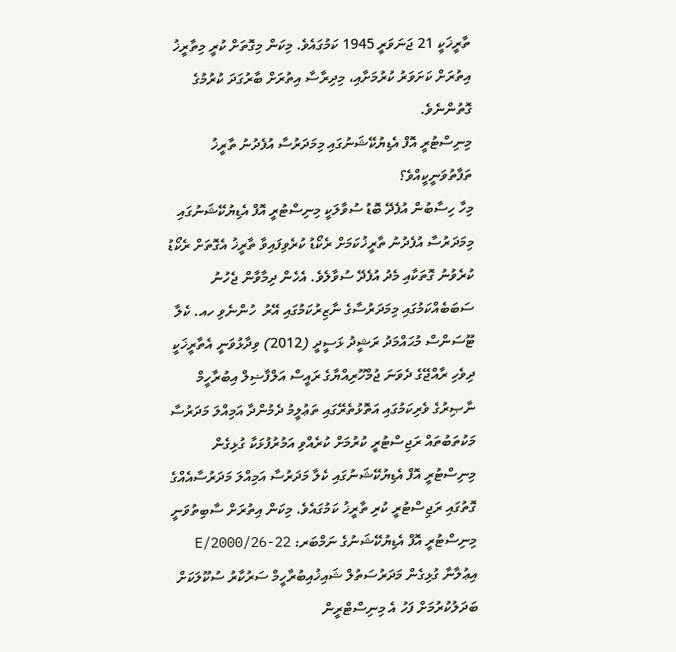ތާރީޚަކީ 21 ޖަނަވަރީ 1945 ކަމުގައެވެ. މިކަން މިގޮތަށް ކުރީ މިތާރީޚު އިތުރަށް ކަށަވަރު ކުރުމަށާއި، މިދިރާސާ އިތުރަށް ބާރުގަދަ ކުރުމުގެ ގޮތުންނެވެ.
މިނިސްޓުރީ އޮފް އެޑިޔުކޭޝަނުގައި މިމަދަރުސާ އުފެދުނު ތާރީޚު ތަފާތުވަނީކީއްވެ؟
މިހާ ހިސާބުން އުފެދޭ ބޮޑު ސުވާލަކީ މިނިސްޓުރީ އޮފް އެޑިޔުކޭޝަނުގައި މިމަދަރުސާ އުފެދުނު ތާރީޚުކަމަށް ރެކޯޑު ކުރެވިފައިވާ ތާރީޚު އެގޮތަށް ރެކޯޑު ކުރެވުނު ގޮތަކާއި މެދު އުފެދޭ ސުވާލެވެ. އެހެން ދިމާވާން ޖެހުނު ސަބަބެއްކަމުގައި މިމަދަރުސާގެ ނާޒިރުކަމުގައި އޭރު  ހުންނެވި ހއ. ކެލާ ޓޫސަންސް މުޙައްމަދު ރަޝީދު ޅަސީދީ (2012) ވިދާޅުވަނީ އެތާރީޚަކީ ދިވެހި ރާއްޖޭގެ ދެވަނަ ޖުމްހޫރިއްޔާގެ ރައީސް އަލްފާޟިލް އިބުރާހީމް ނާޞިރުގެ ވެރިކަމުގައި އަތޮޅުތެރޭގައި ތަޢުލީމު ދެމުންދާ އަމިއްލަ މަދަރުސާ މަކުތަބުތައް ރަޖިސްޓުރީ ކުރުމަށް ކުރެއްވި އަމުރުފުޅަކާ ގުޅިގެން މިނިސްޓުރީ އޮފް އެޑިޔުކޭޝަނުގައި ކެލާ މަދަރުސާ އަމިއްލަ މަދަރުސާއެއްގެ ގޮތުގައި ރަޖިސްޓުރީ ކުރި ތާރީޚު ކަމުގައެވެ. މިކަން އިތުރަށް ސާބިތުވަނީ މިނިސްޓުރީ އޮފް އެޑިޔުކޭޝަނުގެ ނަމްބަރ: 22-E/2000/26 އިޢުލާނާ ގުޅިގެން މަދަރުސަތުލް ޝައިޚުއިބުރާހީމް ސަރުކާރު ސުކޫލަކަށް ބަދަލުކުރުމަށް ފަހު އެ މިނިސްޓްރީން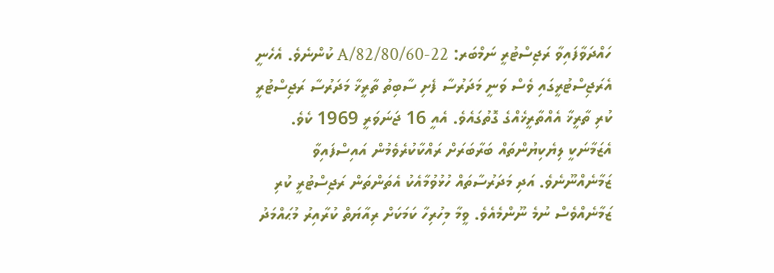ހައްދަވާފައިވާ ރަޖިސްޓުރީ ނަމްބަރ: 22-A/82/80/60 ކުންނެވެ. އެހެނީ އެރަޖިސްޓުރީގައި ވެސް ވަނީ މަދަރުސާ ފެށި ސާބިތު ތާރީޚާ މަދަރުސާ ރަޖިސްޓުރީ ކުރި ތާރީޚާ އެއްތާރީޚެއްގެ ގޮތުގައެވެ. އެއީ 16 ޖަނަވަރީ 1969 ކެވެ.
އެޒަމާނަކީ ލިޔެކިޔުންތައް ބަރާބަރަށް ރައްކާކުރެވެމުން އައިސްފައިވާ ޒަމާނެއްނޫނެވެ. އަދި މަދަރުސާތައް ހުޅުވުމާއެކު އެތަންތަން ރަޖިސްޓުރީ ކުރި ޒަމާނެއްވެސް ނުމެ ނޫންމެއެވެ. ވީމާ މިހުރިހާ ކަމަކަށް ރިއާޔަތް ކުރާއިރު މުޙައްމަދު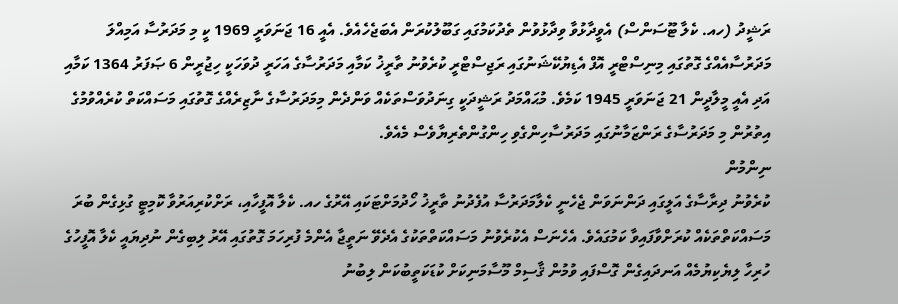ރަޝީދު (ހއ. ކެލާ ޓޫސަންސް) އެވީދާޅުވާ ވިދާޅުވުން ތެދުކަމުގައި ގަބޫލުކުރަން އެބަޖެހެއެވެ. އެއީ 16 ޖަނަވަރީ 1969 ކީ މި މަދަރުސާ އަމިއްލަ މަދަރުސާއެއްގެ ގޮތުގައި މިނިސްޓްރީ އޮފް އެޑިޔުކޭޝަނުގައި ރަޖިސްޓްރީ ކުރެވުނު ތާރީޚު ކަމާއި މަދަރުސާގެ އަހަރީ ދުވަހަކީ ހިޖުރީން 6 ޞަފަރު 1364 ކަމާއި އަދި އެއީ މީލާދީން 21 ޖަނަވަރީ 1945 ކަމެވެ. މުޙައްމަދު ރަޝީދަކީ ގިނަދުވަސްތަކެއް ވަންދެން މިމަދަރުސާގެ ނާޒިރެއްގެ ގޮތުގައި މަސައްކަތް ކުރެއްވުމުގެ އިތުރުން މި މަދަރުސާގެ ރަންޒަމާނުގައި މަދަރުސާހިންގެވި ހިންގުންތެރިޔާވެސް މެއެވެ.
ނިންމުން
ކުރެވުނު ދިރާސާގެ އަލީގައި ދަންނަވަން ޖެހެނީ ކެލާމަދަރުސާ އުފެދުނު ތާރީޚު ހޯދުމަށްޓަކައި އޭރުގެ ހއ. ކެލާ އޮފީހާއި، ރަށްކުރިއަރުވާ ކޮމިޓީ ގުޅިގެން ބުރަ މަސައްކަތްތަކެއް ކުރަށްވާފައިވާ ކަމުގައެވެ. އެހެނަސް އެކުރެވުނު މަސައްކަތްތަކުގެ އެދެވޭ ނަތީޖާ އެންމެ ފުރިހަމަ ގޮތުގައި އޭރު ލިބިގެން ނުދިޔައީ ކެލާ އޮފީހުގެ ހުރިހާ ލިޔެކިޔުމެއް އަނދައިގެން ގޮސްފައި ވުމުން ޤާސިމް މޫސާމަނިކަށް ކުޑަކަތީބުކަން ލިބުނު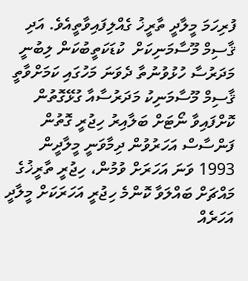ފުރިހަމަ މީލާދީ ތާރީޚު ގެއްލިފައިވާތީއެވެ. އަދި ޤާސިމް މޫސާމަނިކަށް  ކުޑަކަތީބުކަން ލިބުނީ މަދަރުސާ ހުޅުވުނުތާ ދެވަނަ މަހުގައި ކަމަށްވާތީ ޤާސިމް މޫސާމަނިކު މަދަރުސާއާ ގުޅޭގޮތުން ކޮށްފައިވާ ނޯޓަށް ބަލާއިރު ހިޖުރީ ގޮތުން ފަންސާސް އަހަރުވުން ދިމާވަނީ މީލާދީން 1993 ވަނަ އަހަރަށް ވުމުން، ހިޖުރީ ތާރީޚުގެ މައްޗަށް ބައްލަވާ ކޮންމެ ހިޖުރީ އަހަރަކަށް މީލާދީ އަހަރެއް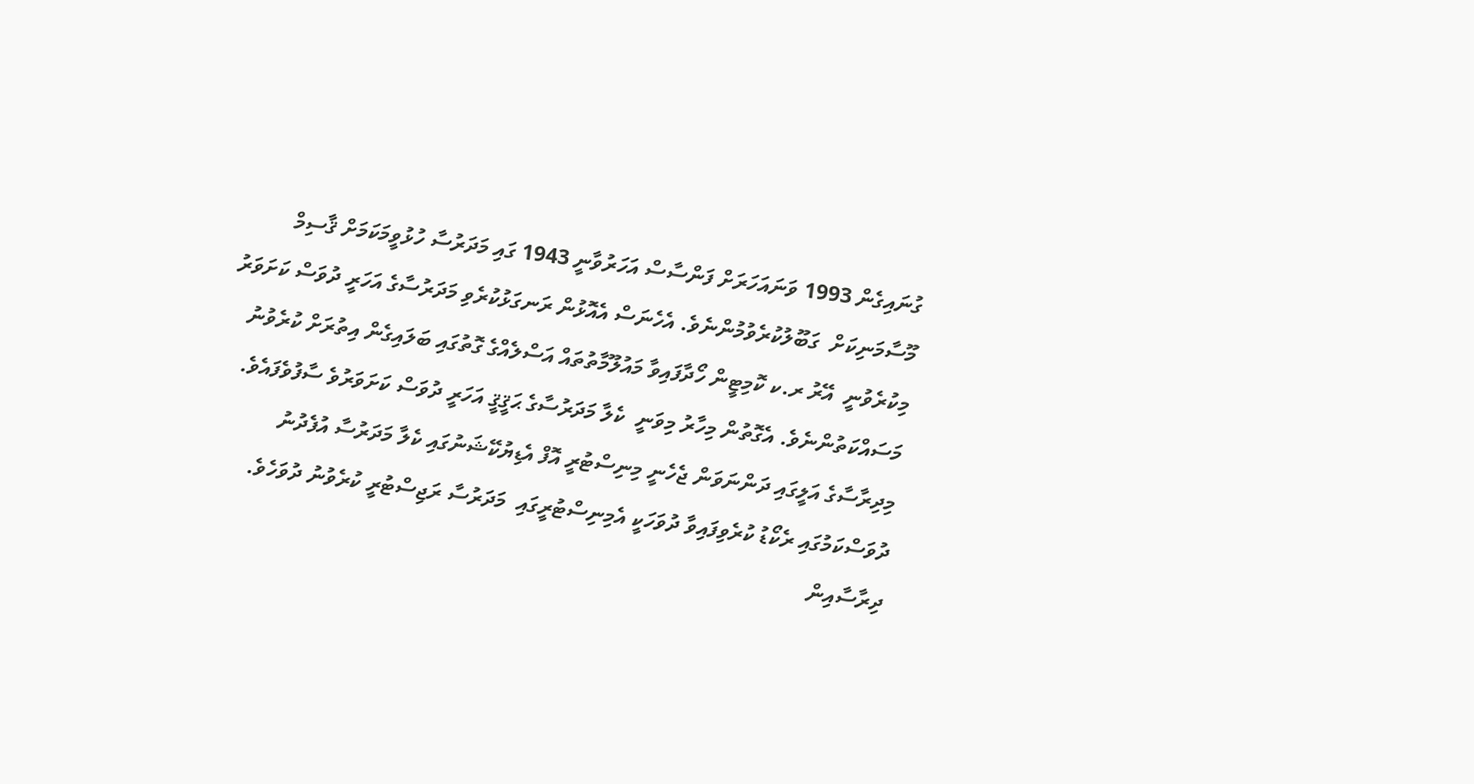ގުނައިގެން 1993 ވަނައަހަރަށް ފަންސާސް އަހަރުވާނީ 1943 ގައި މަދަރުސާ ހުޅުވީމަކަމަށް ޤާސިމް މޫސާމަނިކަށް  ގަބޫލުކުރެވުމުންނެވެ. އެހެނަސް އެއޮޅުން ރަނގަޅުކުރެވި މަދަރުސާގެ އަހަރީ ދުވަސް ކަށަވަރު މިކުރެވުނީ  އޭރު ރ.ކ ކޮމިޓީން ހޯދާފައިވާ މައުލޫމާތުތައް އަސްލެއްގެ ގޮތުގައި ބަލައިގެން އިތުރަށް ކުރެވުނު މަސައްކަތުންނެވެ. އެގޮތުން މިހާރު މިވަނީ  ކެލާ މަދަރުސާގެ ޙަޤީޤީ އަހަރީ ދުވަސް ކަށަވަރުވެ ސާފުވެފައެވެ.
މިދިރާސާގެ އަލީގައި ދަންނަވަން ޖެހެނީ މިނިސްޓުރީ އޮފް އެޑިޔުކޭޝަނުގައި ކެލާ މަދަރުސާ އުފެދުނު ދުވަސްކަމުގައި ރެކޯޑު ކުރެވިފައިވާ ދުވަހަކީ އެމިނިސްޓުރީގައި  މަދަރުސާ ރަޖިސްޓުރީ ކުރެވުނު ދުވަހެވެ. ދިރާސާއިން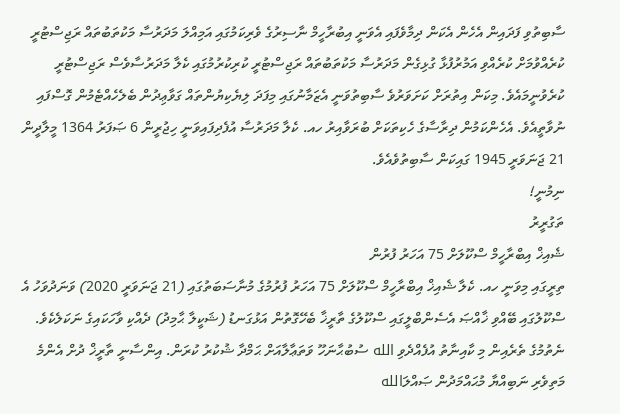ސާބިތުވި ފަދައިން އެހެން އެކަން ދިމާވެފައި އެވަނީ އިބުރާހީމް ނާސިރުގެ ވެރިކަމުގައި އަމިއްލަ މަދަރުސާ މަކުތަބުތައް ރަޖިސްޓުރީ ކުރެއްވުމަށް ކުރެއްވި އަމުރުފުޅާ ގުޅިގެން މަދަރުސާ މަކުތަބުތައް ރަޖިސްޓުރީ ކުރިކުރުމުގައި ކެލާ މަދަރުސާވެސް ރަޖިސްޓުރީ ކުރެވުނީމައެވެ. މިކަން އިތުރަށް ކަށަވަރުވެ ސާބިތުވަނީ އެޒަމާނުގައި މިފަދަ ލިޔެކިޔުންތައް ގަވާޢިދުން ބެލެހެއްޓެމުން ގޮސްފައި ނުވާތީއެވެ. އެހެންކަމުން ދިރާސާގެ ހެކިތަކަށް ބުރަވާއިރު ހއ. ކެލާ މަދަރުސާ އުފެދިފައިވަނީ ހިޖުރީން 6 ޞަފަރު 1364 މީލާދީން 21 ޖަނަވަރީ 1945 ގައިކަން ސާބިތުވެއެވެ.
ނިމުނީ!
ތަގުރީރު
ޝެއިޚް އިބްރާހީމް ސްކޫލަށް 75 އަހަރު ފުރުން
ތިރީގައި މިވަނީ ހއ. ކެލާ ޝެއިޚް އިބްރާހީމް ސްކޫލަށް 75 އަހަރު ފުރުމުގެ މުނާސަބަތުގައި (21 ޖަނަވަރީ 2020) ވަނަދުވަހު އެ ސްކޫލުގައި ބޭއްވި ޚާއްޞަ އެސެންބްލީގައި ސްކޫލުގެ ތާރީޚާ ބެހޭގޮތުން އަޅުގަނޑު (ޝަކީލާ ޙާމިދު) ދެއްކި ވާހަކައިގެ ނަކަލެކެވެ.
ނެތުމުގެ ތެރެއިން މި ކާއިނާތު އުފެއްދެވި الله ސުބުޙާނަހޫ ވަތަޢާލާއަށް ޙަމްދާ ޝުކުރު ކުރަން. އިންސާނީ ތާރީޚް ދުށް އެންމެ މަތިވެރި ނަބިއްޔާ މުޙައްމަދުން ޞައްލަالله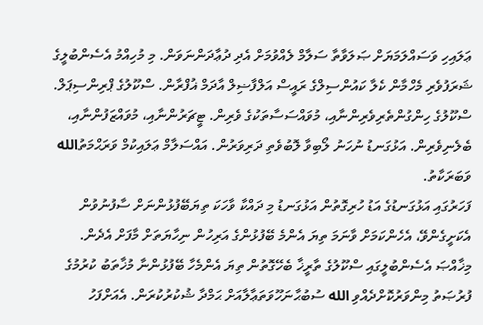ޢަލައިހި ވަސައްލަމަޔަށް ޞަލަވާތާ ސަލާމް ލެއްވުމަށް އެދި ދުޢާދަންނަވަން. މި މުހިއްމު އެސެންބުލީގެ ޝަރަފުވެރި މެހްމާން ކެލާ ކައުންސިލްގެ ރައީސް އަލްފާޟިލް އާދަމް ޣުފްރާން. ސްކޫލުގެ ޕްރިންސިޕަލް. ސްކޫލުގެ ހިންގުންތެރިވެރިންނާއި، މުވައްސަސާތަކުގެ ވެރިން. ޓީޗަރުންނާއި، މުވައްޒަފުންނާއި، ބެލެނިވެރިން. އަޅުގަނޑު ނުހަނު ލޯބިވާ ލޮބުވެތި ދަރިވަރުން. އައްސަލާމް ޢަލައިކުމް ވަރަޙްމަތުالله ވަބަރަކާތު.
ފަހަރުގައި އަޅުގަނޑުގެ އަޑު ހުރިގޮތުން އަޅުގަނޑު މި ދައްކާ ވާހަކަ ތިޔަބޭފުޅުންނަށް ސާފުނުވުން އެކަށީގެންވޭ، އެހެންކަމަށް ވާނަމަ ތިޔަ އެންމެ ބޭފުޅުންގެ އަރިހުން ނިހާޔަތަށް މާފަށް އެދެން.
މިޚާއްޞަ އެސެންބުލީގައި ސްކޫލުގެ ތާރީޚާ ބެހޭގޮތުން ތިޔަ އެންމެހާ ބޭފުޅުންނާ މުޚާތަބު ކުރުމުގެ ފުރުޞަތު މިންވަރުކޮށްދެއްވި الله ސުބުޙާނަހޫވަތަޢާލާއަށް ޙަމްދާ ޝުކުރުކުރަން. އެއަށްފަހު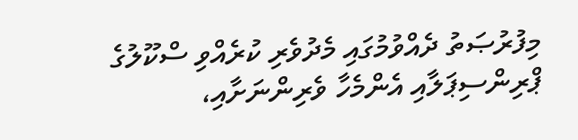މިފުރުޞަތު ދެއްވުމުގައި މެދުވެރި ކުރެއްވި ސްކޫލުގެ ޕްރިންސިޕަލާއި އެންމެހާ ވެރިންނަށާއި،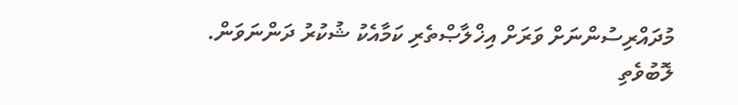މުދައްރިސުންނަށް ވަރަށް އިޚްލާޞްތެރި ކަމާއެކު ޝުކުރު ދަންނަވަން.
ލޮބުވެތި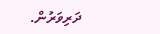ދަރިވަރުން.